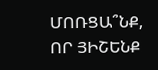ՄՈՌՑԱ՞ՆՔ, ՈՐ ՅԻՇԵՆՔ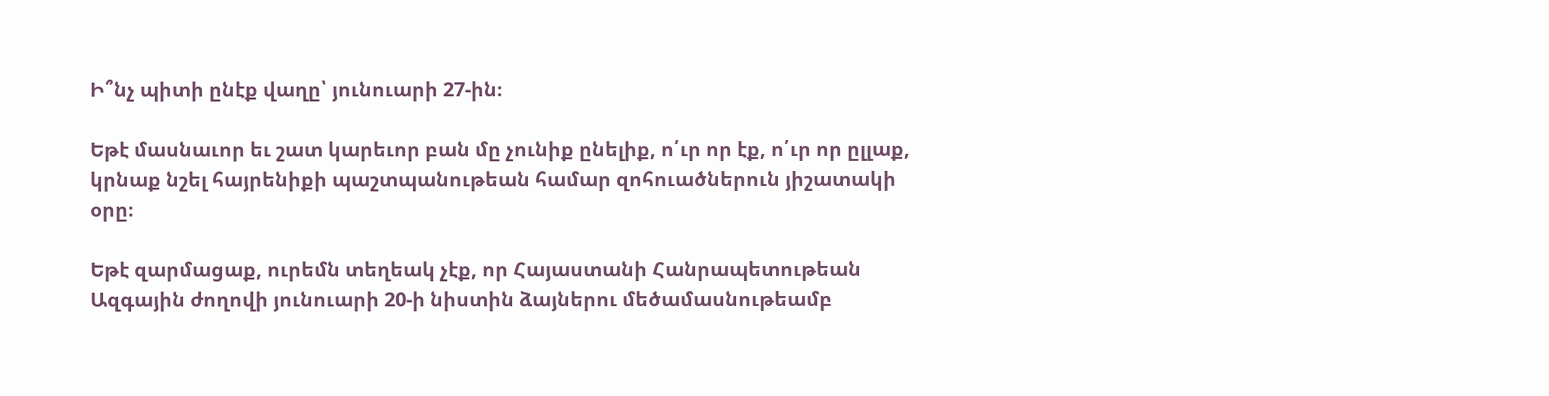Ի՞նչ պիտի ընէք վաղը՝ յունուարի 27-ին։

Եթէ մասնաւոր եւ շատ կարեւոր բան մը չունիք ընելիք, ո՛ւր որ էք, ո՛ւր որ ըլլաք, կրնաք նշել հայրենիքի պաշտպանութեան համար զոհուածներուն յիշատակի օրը։

Եթէ զարմացաք, ուրեմն տեղեակ չէք, որ Հայաստանի Հանրապետութեան Ազգային ժողովի յունուարի 20-ի նիստին ձայներու մեծամասնութեամբ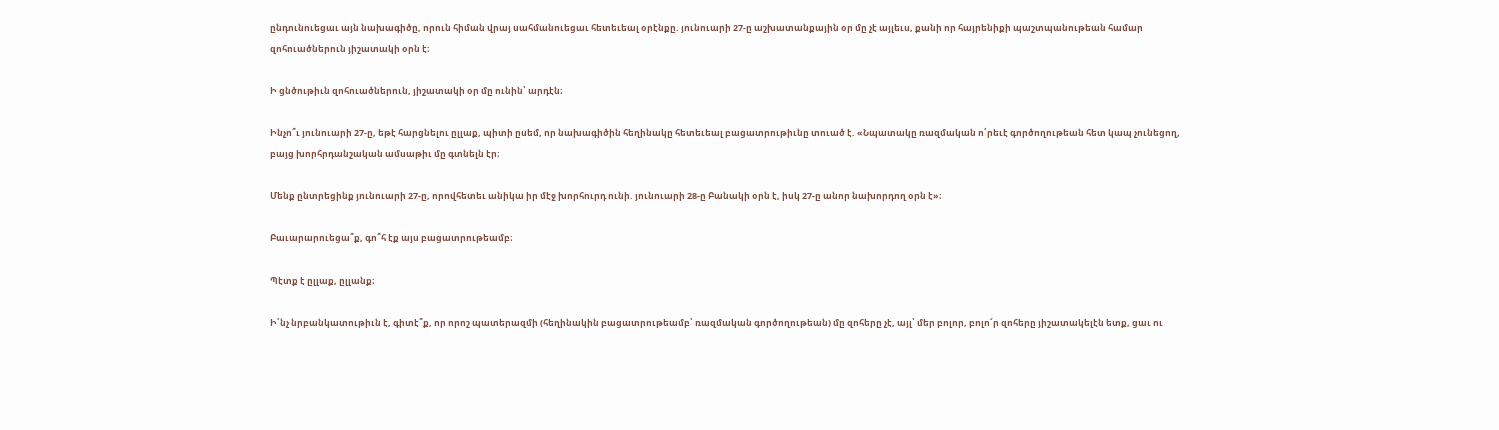ընդունուեցաւ այն նախագիծը, որուն հիման վրայ սահմանուեցաւ հետեւեալ օրէնքը. յունուարի 27-ը աշխատանքային օր մը չէ այլեւս, քանի որ հայրենիքի պաշտպանութեան համար զոհուածներուն յիշատակի օրն է։

Ի ցնծութիւն զոհուածներուն, յիշատակի օր մը ունին՝ արդէն։

Ինչո՞ւ յունուարի 27-ը, եթէ հարցնելու ըլլաք, պիտի ըսեմ, որ նախագիծին հեղինակը հետեւեալ բացատրութիւնը տուած է. «Նպատակը ռազմական ո՛րեւէ գործողութեան հետ կապ չունեցող, բայց խորհրդանշական ամսաթիւ մը գտնելն էր։

Մենք ընտրեցինք յունուարի 27-ը, որովհետեւ անիկա իր մէջ խորհուրդ ունի. յունուարի 28-ը Բանակի օրն է, իսկ 27-ը անոր նախորդող օրն է»։

Բաւարարուեցա՞ք, գո՞հ էք այս բացատրութեամբ։

Պէտք է ըլլաք, ըլլանք։

Ի՛նչ նրբանկատութիւն է, գիտէ՞ք, որ որոշ պատերազմի (հեղինակին բացատրութեամբ՝ ռազմական գործողութեան) մը զոհերը չէ, այլ՝ մեր բոլոր, բոլո՜ր զոհերը յիշատակելէն ետք, ցաւ ու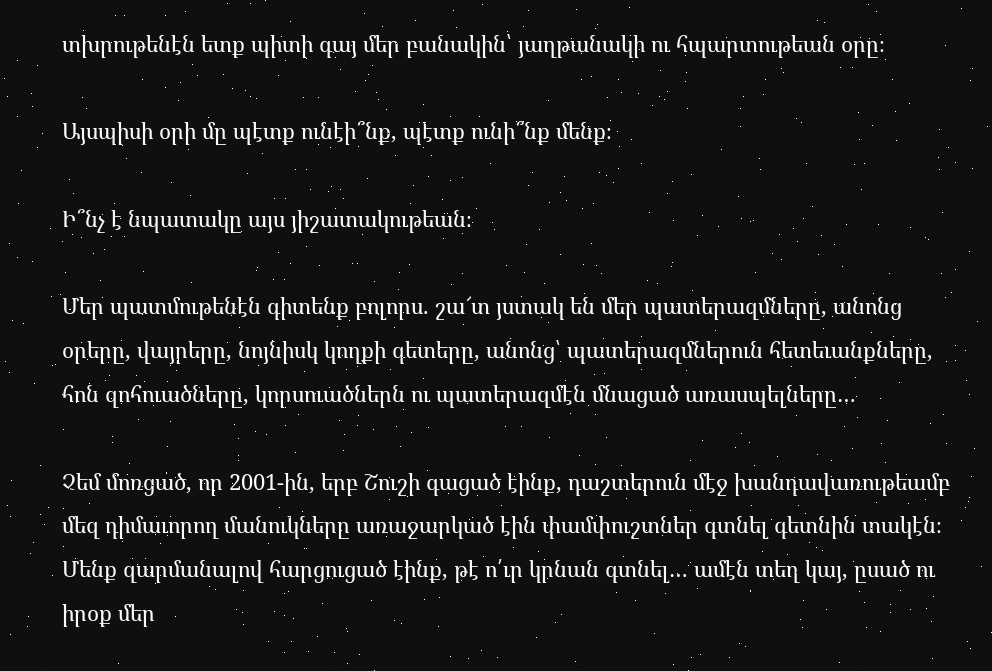տխրութենէն ետք պիտի գայ մեր բանակին՝ յաղթանակի ու հպարտութեան օրը։

Այսպիսի օրի մը պէտք ունէի՞նք, պէտք ունի՞նք մենք։

Ի՞նչ է նպատակը այս յիշատակութեան։

Մեր պատմութենէն գիտենք բոլորս. շա՜տ յստակ են մեր պատերազմները, անոնց օրերը, վայրերը, նոյնիսկ կողքի գետերը, անոնց՝ պատերազմներուն հետեւանքները, հոն զոհուածները, կորսուածներն ու պատերազմէն մնացած առասպելները…

Չեմ մոռցած, որ 2001-ին, երբ Շուշի գացած էինք, դաշտերուն մէջ խանդավառութեամբ մեզ դիմաւորող մանուկները առաջարկած էին փամփուշտներ գտնել գետնին տակէն։ Մենք զարմանալով հարցուցած էինք, թէ ո՛ւր կրնան գտնել… ամէն տեղ կայ, ըսած ու իրօք մեր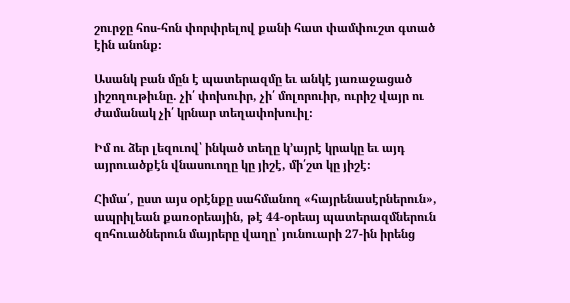շուրջը հոս-հոն փորփրելով քանի հատ փամփուշտ գտած էին անոնք։

Ասանկ բան մըն է պատերազմը եւ անկէ յառաջացած յիշողութիւնը. չի՛ փոխուիր, չի՛ մոլորուիր, ուրիշ վայր ու ժամանակ չի՛ կրնար տեղափոխուիլ։

Իմ ու ձեր լեզուով՝ ինկած տեղը կ՚այրէ կրակը եւ այդ այրուածքէն վնասուողը կը յիշէ, մի՛շտ կը յիշէ։

Հիմա՛, ըստ այս օրէնքը սահմանող «հայրենասէրներուն», ապրիլեան քառօրեային, թէ 44-օրեայ պատերազմներուն զոհուածներուն մայրերը վաղը՝ յունուարի 27-ին իրենց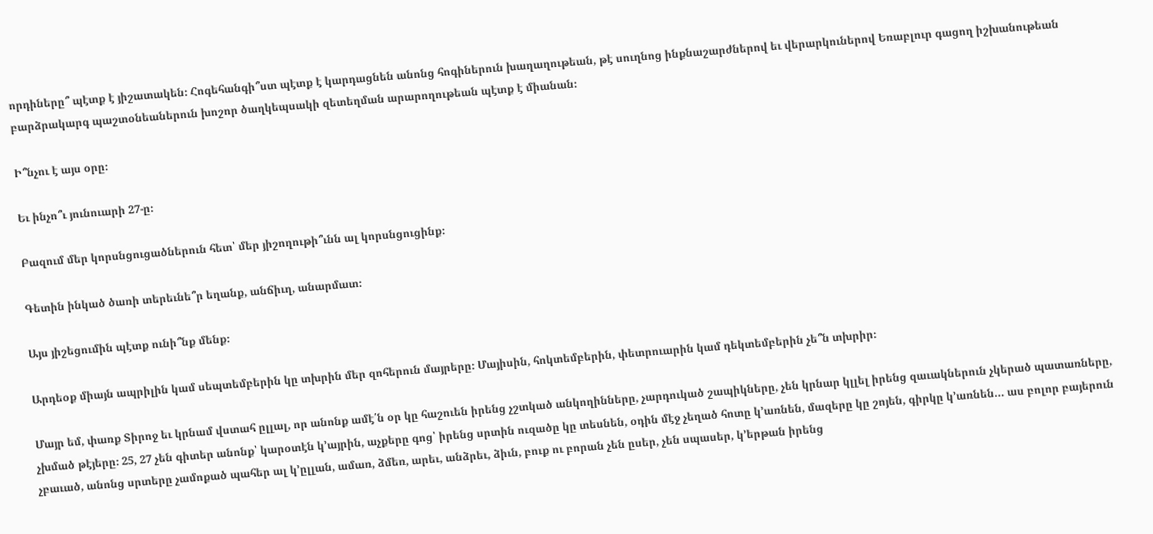որդիները՞ պէտք է յիշատակեն։ Հոգեհանգի՞ստ պէտք է կարդացնեն անոնց հոգիներուն խաղաղութեան, թէ սուղնոց ինքնաշարժներով եւ վերարկուներով Եռաբլուր գացող իշխանութեան բարձրակարգ պաշտօնեաներուն խոշոր ծաղկեպսակի զետեղման արարողութեան պէտք է միանան։

Ի՞նչու է այս օրը։

Եւ ինչո՞ւ յունուարի 27-ը։

Բազում մեր կորսնցուցածներուն հետ՝ մեր յիշողութի՞ւնն ալ կորսնցուցինք։

Գետին ինկած ծառի տերեւնե՞ր եղանք, անճիւղ, անարմատ։

Այս յիշեցումին պէտք ունի՞նք մենք։

Արդեօք միայն ապրիլին կամ սեպտեմբերին կը տխրին մեր զոհերուն մայրերը։ Մայիսին, հոկտեմբերին, փետրուարին կամ դեկտեմբերին չե՞ն տխրիր։

Մայր եմ, փառք Տիրոջ եւ կրնամ վստահ ըլլալ, որ անոնք ամէ՛ն օր կը հաշուեն իրենց չշտկած անկողինները, չարդուկած շապիկները, չեն կրնար կլլել իրենց զաւակներուն չկերած պատառները, չխմած թէյերը։ 25, 27 չեն գիտեր անոնք՝ կարօտէն կ՚այրին, աչքերը գոց՝ իրենց սրտին ուզածը կը տեսնեն, օդին մէջ չեղած հոտը կ՚առնեն, մազերը կը շոյեն, գիրկը կ՚առնեն… աս բոլոր բայերուն չբաւած, անոնց սրտերը չամոքած պահեր ալ կ՚ըլլան, ամառ, ձմեռ, արեւ, անձրեւ, ձիւն, բուք ու բորան չեն ըսեր, չեն սպասեր, կ՚երթան իրենց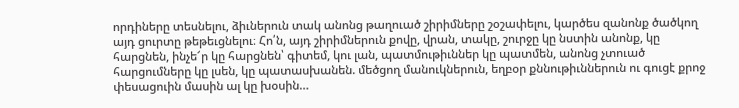որդիները տեսնելու, ձիւներուն տակ անոնց թաղուած շիրիմները շօշափելու, կարծես զանոնք ծածկող այդ ցուրտը թեթեւցնելու։ Հո՛ն, այդ շիրիմներուն քովը, վրան, տակը, շուրջը կը նստին անոնք, կը հարցնեն, ինչե՜ր կը հարցնեն՝ գիտեմ, կու լան, պատմութիւններ կը պատմեն, անոնց չտուած հարցումները կը լսեն, կը պատասխանեն. մեծցող մանուկներուն, եղբօր քննութիւններուն ու գուցէ քրոջ փեսացուին մասին ալ կը խօսին…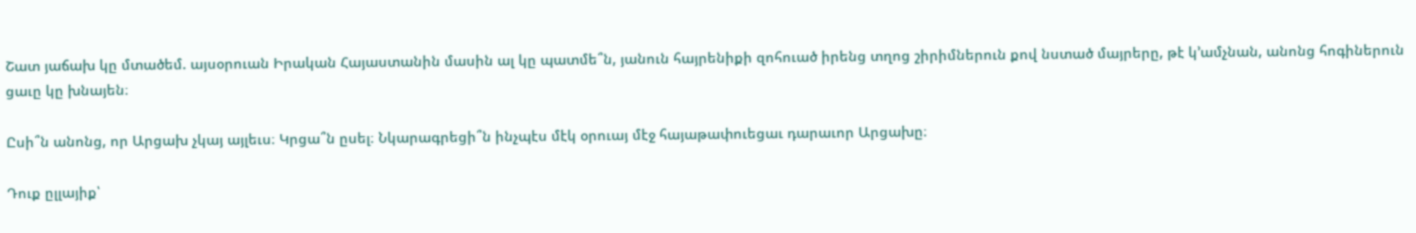Շատ յաճախ կը մտածեմ. այսօրուան Իրական Հայաստանին մասին ալ կը պատմե՞ն, յանուն հայրենիքի զոհուած իրենց տղոց շիրիմներուն քով նստած մայրերը, թէ կ՚ամչնան, անոնց հոգիներուն ցաւը կը խնայեն։

Ըսի՞ն անոնց, որ Արցախ չկայ այլեւս։ Կրցա՞ն ըսել։ Նկարագրեցի՞ն ինչպէս մէկ օրուայ մէջ հայաթափուեցաւ դարաւոր Արցախը։

Դուք ըլլայիք՝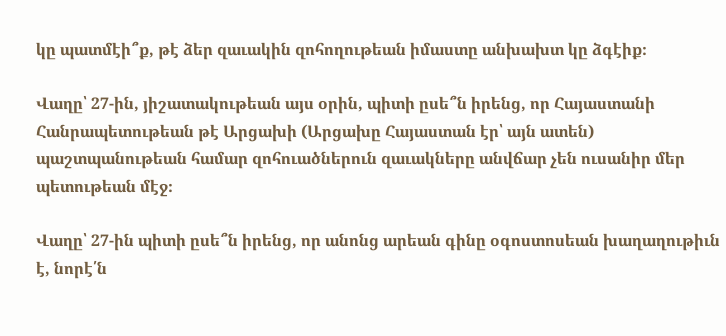կը պատմէի՞ք, թէ ձեր զաւակին զոհողութեան իմաստը անխախտ կը ձգէիք։

Վաղը՝ 27-ին, յիշատակութեան այս օրին, պիտի ըսե՞ն իրենց, որ Հայաստանի Հանրապետութեան թէ Արցախի (Արցախը Հայաստան էր՝ այն ատեն) պաշտպանութեան համար զոհուածներուն զաւակները անվճար չեն ուսանիր մեր պետութեան մէջ։

Վաղը՝ 27-ին պիտի ըսե՞ն իրենց, որ անոնց արեան գինը օգոստոսեան խաղաղութիւն է, նորէ՛ն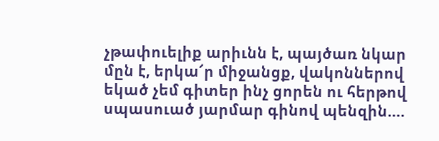չթափուելիք արիւնն է, պայծառ նկար մըն է, երկա՜ր միջանցք, վակոններով եկած չեմ գիտեր ինչ ցորեն ու հերթով սպասուած յարմար գինով պենզին….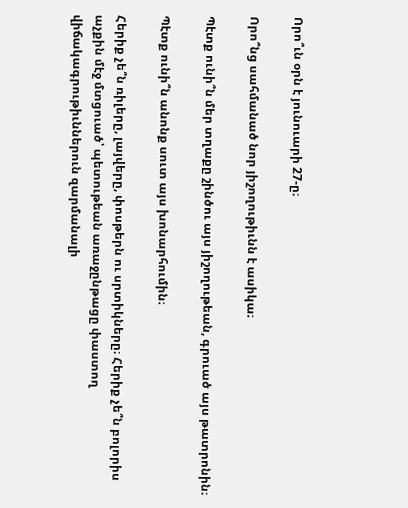Որո՞ւն օրն է յունուարի 27-ը։

Որո՞նց սահմանած նոր յիշողութիւնն է ասիկա։

Պէտք ունի՞ն մեր տղաքը շինծու այս յիշողութեան, գրուած այս թատրոնին։

Պէտք ունի՞ն անոնք սուտ այս խոնարհումին։

Հերիք չե՞ն ռիլերը, լայվերը, փոսթերն ու սրտիկները։ Հերիք չե՞ն բոլորիս աչքին մէջ մտցուած՝ պետութեան առաջընթացը փաստող վիճակագրութիւններուն զարմանալի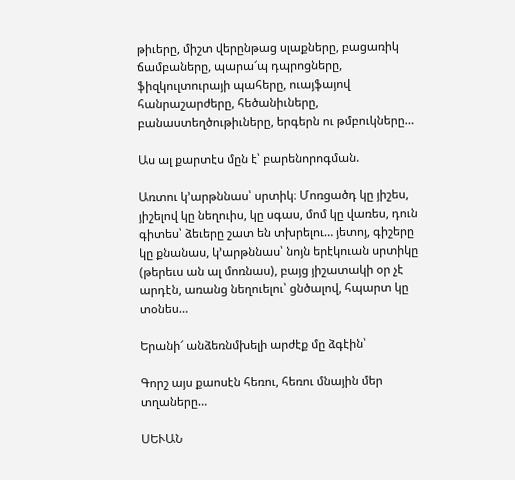թիւերը, միշտ վերընթաց սլաքները, բացառիկ ճամբաները, պարա՜պ դպրոցները, ֆիզկուլտուրայի պահերը, ուայֆայով հանրաշարժերը, հեծանիւները, բանաստեղծութիւները, երգերն ու թմբուկները…

Աս ալ քարտէս մըն է՝ բարենորոգման.

Առտու կ՚արթննաս՝ սրտիկ։ Մոռցածդ կը յիշես, յիշելով կը նեղուիս, կը սգաս, մոմ կը վառես, դուն գիտես՝ ձեւերը շատ են տխրելու… յետոյ, գիշերը կը քնանաս, կ՚արթննաս՝ նոյն երէկուան սրտիկը (թերեւս ան ալ մոռնաս), բայց յիշատակի օր չէ արդէն, առանց նեղուելու՝ ցնծալով, հպարտ կը տօնես…

Երանի՜ անձեռնմխելի արժէք մը ձգէին՝

Գորշ այս քաոսէն հեռու, հեռու մնային մեր տղաները…

ՍԵՒԱՆ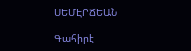ՍԵՄԷՐՃԵԱՆ

Գահիրէ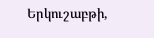Երկուշաբթի,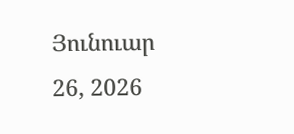Յունուար 26, 2026